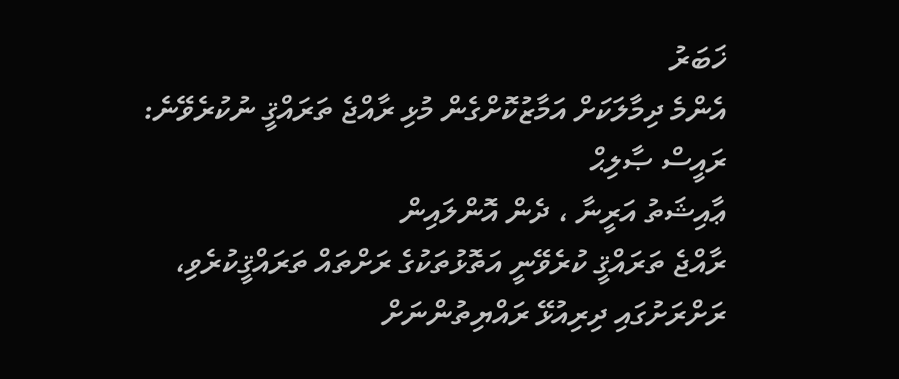ޚަބަރު
އެންމެ ދިމާލަކަށް އަމާޒުކޮށްގެން މުޅި ރާއްޖެ ތަރައްޤީ ނުކުރެވޭނެ: ރައީސް ޞާލިޙް
ޢާއިޝަތު އަރީނާ ، ދެން އޮންލައިން
ރާއްޖެ ތަރައްޤީ ކުރެވޭނީ އަތޮޅުތަކުގެ ރަށްތައް ތަރައްޤީކުރެވި، ރަށްރަށުގައި ދިރިއުޅޭ ރައްޔިތުންނަށް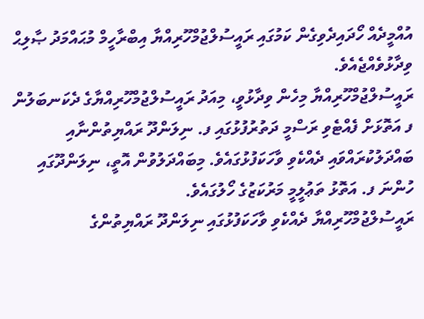އުއްމީދެއް ހޯދައިދެވިގެން ކަމުގައި ރައީސުލްޖުމްހޫރިއްޔާ އިބްރާހީމް މުޙައްމަދު ޞާލިޙް ވިދާޅުވެއްޖެއެވެ.
ރައީސުލްޖުމްހޫރިއްޔާ މިހެން ވިދާޅުވީ، މިއަދު ރައީސުލްޖުމްހޫރިއްޔާގެ ދެކަނބަލުން ފ އަތޮޅަށް ފެއްޓެވި ރަސްމީ ދަތުރުފުޅުގައި ފ. ނިލަންދޫ ރައްޔިތުންނާއި ބައްދަލުކުރައްވައި ދެއްކެވި ވާހަކަފުޅުގައެވެ. މިބައްދަލުވުން އޮތީ، ނިލަންދޫގައި ހުންނަ ފ. އަތޮޅު ތަޢުލީމީ މަރުކަޒުގެ ހޯލުގައެވެ.
ރައީސުލްޖުމްހޫރިއްޔާ ދެއްކެވި ވާހަކަފުޅުގައި ނިލަންދޫ ރައްޔިތުންގެ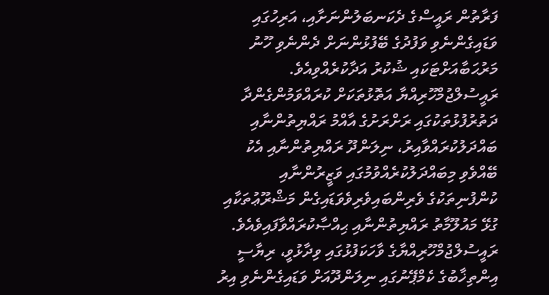ފަރާތުން ރައީސްގެ ދެކަނބަލުންނަށާއި، އަރިހުގައި ވަޑައިގެންނެވި ވަފުދުގެ ބޭފުޅުންނަށް ދެންނެވި ހޫނު މަރުޙަބާއަށްޓަކައި ޝުކުރު އަދާކުރެއްވިއެވެ.
ރައީސުލްޖުމްހޫރިއްޔާ އަތޮޅުތަކަށް ކުރައްވަމުންގެންދާ ދަތުރުފުޅުތަކުގައި ރަށްރަށުގެ އާއްމު ރައްޔިތުންނާއި ބައްދަލުކުރައްވާއިރު، ނިލަންދޫ ރައްޔިތުންނާއި އެކު ބޭއްވެވި މިބައްދަލުކުރެއްވުމުގައި ވަޒީރުންނާއި ކުންފުނިތަކުގެ ވެރިންބައިވެރިވެވަޑައިގެން މަޝްރޫޢުތަކާއި ގުޅޭ މައުލޫމާތު ރައްޔިތުންނާއި ޙިއްޞާކުރައްވާފައިވެއެވެ.
ރައީސުލްޖުމްހޫރިއްޔާގެ ވާހަކަފުޅުގައި ވިދާޅުވީ، ރިޔާސީ އިންތިޚާބުގެ ކެމްޕޭނުގައި ނިލަންދޫއަށް ވަޑައިގެންނެވި އިރު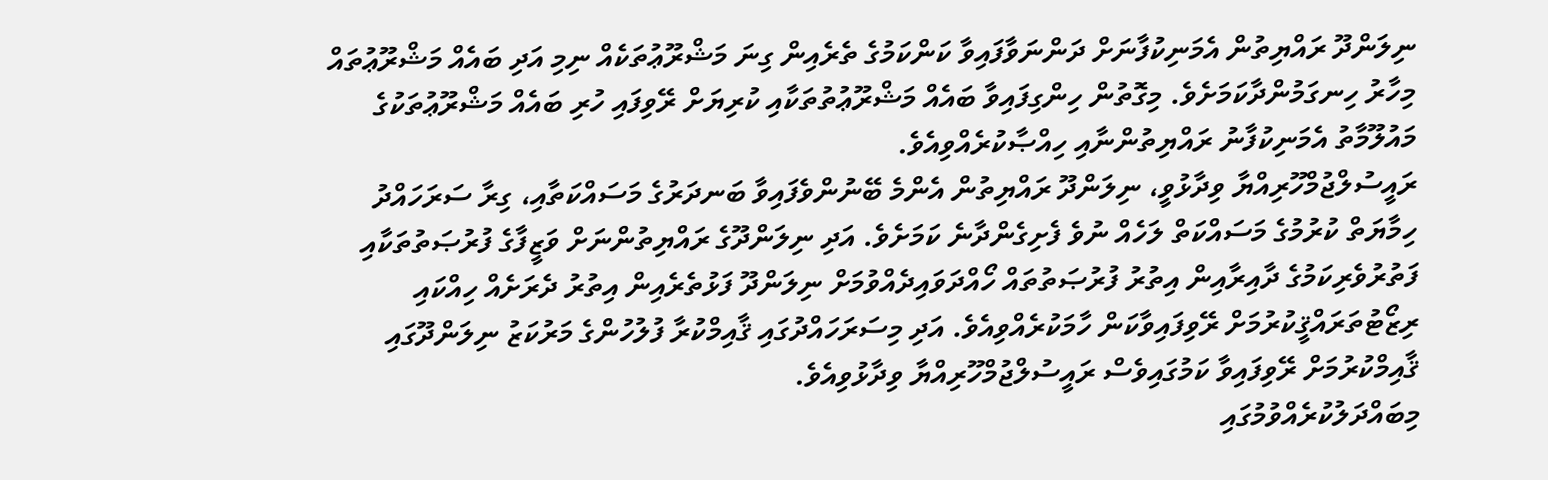ނިލަންދޫ ރައްޔިތުން އެމަނިކުފާނަށް ދަންނަވާފައިވާ ކަންކަމުގެ ތެރެއިން ގިނަ މަޝްރޫޢުތަކެއް ނިމި އަދި ބައެއް މަޝްރޫޢުތައް މިހާރު ހިނގަމުންދާކަމަށެވެ. މިގޮތުން ހިންގިފައިވާ ބައެއް މަޝްރޫޢުތުތަކާއި ކުރިޔަށް ރޭވިފައި ހުރި ބައެއް މަޝްރޫޢުތަކުގެ މައުލޫމާތު އެމަނިކުފާނު ރައްޔިތުންނާއި ހިއްޞާކުރެއްވިއެވެ.
ރައީސުލްޖުމްހޫރިއްޔާ ވިދާޅުވީ، ނިލަންދޫ ރައްޔިތުން އެންމެ ބޭނުންވެފައިވާ ބަނދަރުގެ މަސައްކަތާއި، ގިރާ ސަރަހައްދު ހިމާޔަތް ކުރުމުގެ މަސައްކަތް ލަހެއް ނުވެ ފެށިގެންދާނެ ކަމަށެވެ. އަދި ނިލަންދޫގެ ރައްޔިތުންނަށް ވަޒީފާގެ ފުރުޞަތުތަކާއި ފަތުރުވެރިކަމުގެ ދާއިރާއިން އިތުރު ފުރުޞަތުތައް ހޯއްދަވައިދެއްވުމަށް ނިލަންދޫ ފަޅުތެރެއިން އިތުރު ދެރަށެއް ހިއްކައި ރިޒޯޓުތަރައްޤީކުރުމަށް ރޭވިފައިވާކަން ހާމަކުރެއްވިއެވެ. އަދި މިސަރަހައްދުގައި ޤާއިމްކުރާ ފުލުހުންގެ މަރުކަޒު ނިލަންދޫގައި ޤާއިމްކުރުމަށް ރޭވިފައިވާ ކަމުގައިވެސް ރައީސުލްޖުމްހޫރިއްޔާ ވިދާޅުވިއެވެ.
މިބައްދަލުކުރެއްވުމުގައި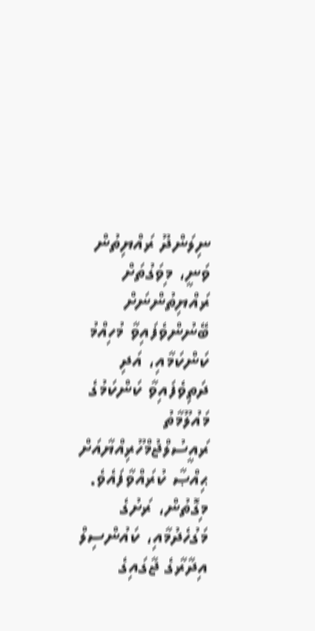ނިލަންދޫ ރައްޔިތުން ވަނީ، މިވަގުތަށް ރައްޔިތުންނަށް ބޭނުންވެފައިވާ މުހިއްމު ކަންކަމާއި، އަދި ދަތިވެފައިވާ ކަންކަމުގެ މައުލޫމާތު ރައީސުލްޖުމްހޫރިއްޔާއަށް ޙިއްޞާ ކުރައްވާފައެވެ. މިގޮތުން، ރަށުގެ މަގުހެދުމާއި، ކައުންސިލް އިދާރާގެ ޖާގައިގެ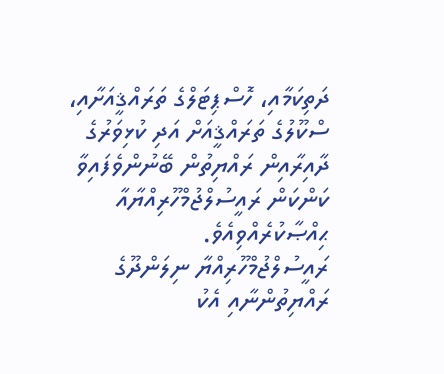ދަތިކަމާއި، ހޮސްޕިޓަލްގެ ތަރައްޤީއަށާއި، ސްކޫލުގެ ތަރައްޤީއަށް އަދި ކުޅިވަރުގެ ދާއިރާއިން ރައްޔިތުން ބޭނުންވެފައިވާ ކަންކަން ރައީސުލްޖުމްހޫރިއްޔާއާ ޙިއްޞާކުރެއްވިއެވެ.
ރައީސުލްޖުމްހޫރިއްޔާ ނިލަންދޫގެ ރައްޔިތުންނާއި އެކު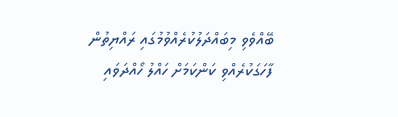ބޭއްވެވި މިބައްދަލުކުރެއްވުމުގައި ރައްޔިތުން ފާހަގަކުރެއްވި ކަންކަމަށް ހައްލު ހޯއްދަވައި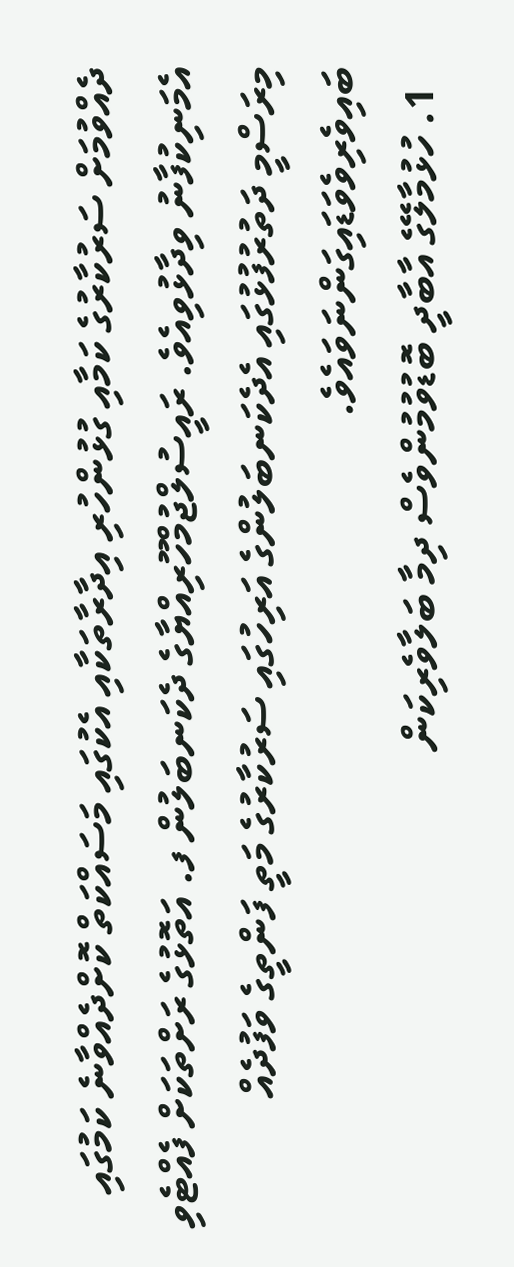ދެއްވުމަށް ސަރުކާރުގެ ކަމާއި ގުޅުންހުރި އިދާރާތަކާއި އެކުގައި މަސައްކަތް ކޮށްދެއްވާނެ ކަމުގައި އެމަނިކުފާނު ވިދާޅުވިއެވެ. ރައީސުލްޖުމްހޫރިއްޔާގެ ދެކަނބަލުން ފ. އަތޮޅުގެ ރަށްތަކަށް ފެއްޓެވި މިރަސްމީ ދަތުރުފުޅުގައި އެދެކަނބަލުންގެ އަރިހުގައި ސަރުކާރުގެ މަތީ ފަންތީގެ ވަފުދެއް ބައިވެރިވެވަޑައިގަންނަވައެވެ.
  1. ހުޅުމާލޭގެ އާބާދީ ބޮޑުވުމުންވެސް ދިމާ ބަލާވެރިކަން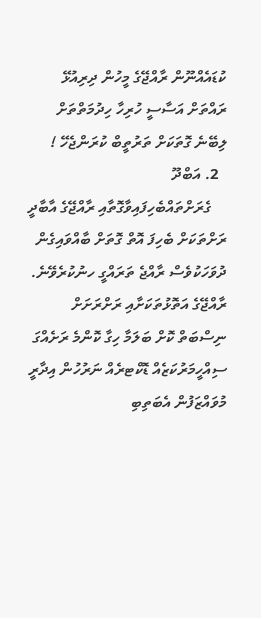ކުޑައެއްނޫން ރާއްޖޭގެ މީހުން ދިރިއުޅޭ ރައްތަށް އަސާސީ ހުރިހާ ހިދުމަތްތަށް ލިބޭނެ ގޮތަކަށް ތަރުތީބް ކުރަންޖެހޭ !
  2. އަބްދޫ
    ގެރަށްތައްބެހިފައިވާގޮތާއި ރާއްޖޭގެ އާބާދީ ރަށްތަކަށް ބެހިފަ އޮތް ގޮތަށް ބާއްވައިގެން ދުވަހަކުވެސް ރާއްޖެ ތަރައްގީ ހނުކުރެވޭނެ. ރާއްޖޭގެ އަތޮޅުތަކަށާއި ރަށްރަށަށް ނިސްބަތް ކޮށް ބަލަމާ ހިގާ ކޮންމެ ރަށެއްގަ ސިއްހީމަރުކަޒެއް ޑޮކްޓރެއް ނަރުހުން އިދާރީ މުވައްޒަފުން އެބަތިބި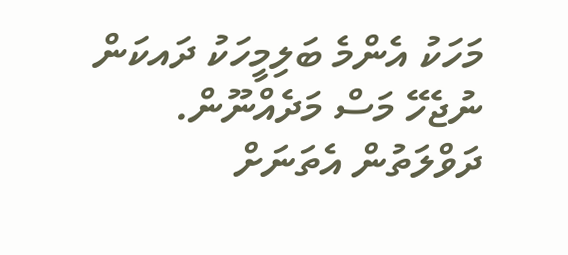މަހަކު އެންމެ ބަލިމީހަކު ދައކަން ނުޖެހޭ މަސް މަދެއްނޫން. ދަވްލަތުން އެތަނަށް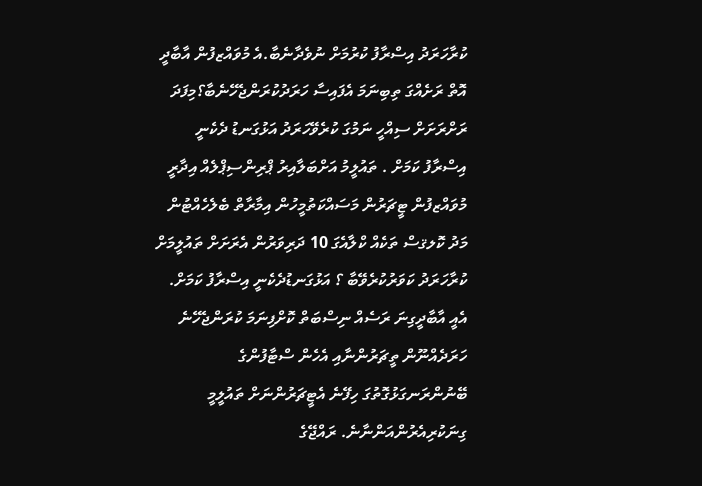ކުރާހަރަދު އިސްރާފު ކުރުމަށް ނުވެދާނެބާ.އެ މުވައްޒފުން އާބާދީ އޮތް ރަށެއްގަ ތިބިނަމަ އެފައިސާ ހަރަދުކުރަންޖެހޭނެބާ؟މިފަދަ ރަށްރަށަށް ސިއްހީ ނަމުގަ ކުރެވޭހަރަދު އަޅުގަނޑު ދެކެނީ އިސްރާފު ކަމަށް . ތައުލީމު އަށްބަލާއިރު ޕްރިންސިޕްލެއް އިދާރީ މުވައްޒފުން ޓީޗަރުން މަސައްކަތުމީހުން އިމާރާތް ބެލެހެއްޓުން މަދު ކޮލޤސް ތަކެއް ކްލާއެގަ 10 ދަރިވަރުން އެރަށަށް ތައުލީމަށް ކުރާހަރަދު ކަވަރުކުރެވޭބާ ؟ އަޅުގަނޑުދެކެނީ އިސްރާފު ކަމަށް. އެއީ އާބާދީގިނަ ރަސެއް ނިސްބަތް ކޮށްފިނަމަ ކުރަންޖެހޭނެ ހަރަދެއްނޫން ތީޗަރުންނާއި އެހެން ސްޓާފުންގެ ބޭނުންރަނގަޅުގޮތުގަ ހިފޭނެ އެޓީޗަރުންނަށް ތައުލީމީ ގިނަކުރިއެރުންއަންނާނެ. ރައްޖޭގެ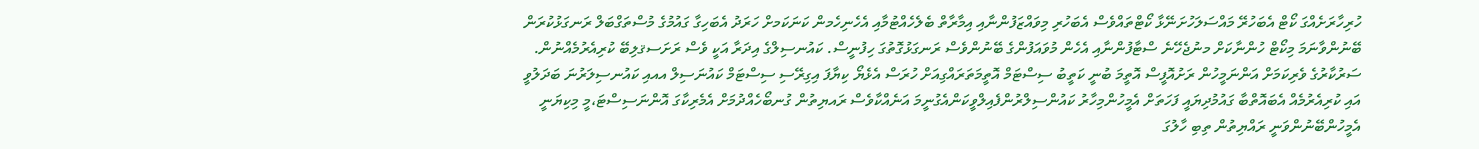ހުރިހާރަށެއްގަ ކޯޓް އެބަހުރޭ މައްސަލަހުށަނޭޅާ ކޯޓްތައްވެސް އެބަހުރި މިވައްޒަފުންނާއި އިމާރާތް ބެލެހެއްޓުމާއި އެހެނިހެމން ކަނަކަމށް ހަރަދު އެބަހިގާ ގައުމުގެ މުސްތަގްބަލް ރަނގަޅުކުރަން ބޭނުންވާނަމަ މިކޯޓް ހުންނާކަށް މނުޖެހޭނެ ސްޓާފުންނާއި އެހެން މުވައަފުންގެ ބޭނުންވެސް ރަނގަޅުގޮތުގަ ހިފުނީސް. ކައުނސިލްގެ އިދަރާ އަކީ ވެސް ރަށަސޤލިބޭ ކުރިއެރުމެއްނުން. ސަރުކާރުގެ ވެރިކަމަށް އަންނަމީހުން ރަށުއޮފީސް އޮތީމަ ބުނީ ކަތީބު ސިސްޓަމް އޮތީމަތަރައްގިއަށް ހުރަސް އެޅެޔޯ ކިޔާފަ އިގިރޭސި ސިސްޓަމް ކައުނަސިލް އއއި ކައުނސިލަރުނަ ބަދަލުވީ އައި ކުރިއެރުމެއް އެބައޮތްބާ ގައުމުދިޔައީ ފަހަތަށް އެމީހުންމިހާރު ކައުންސިލްރުންފެއިލްވީކަންއެގުނީމަ އަނެއްކާވެސް ރައޔިތުން ގުނބޯހެއްދުމަށް އެމެރިކާގަ އޮންނަސިސްޓަ،މީ މިކިޔަނީ އެމީހުންބޭނުންވަނީ ރައްޔިތުން ތިބި ހާލުގަ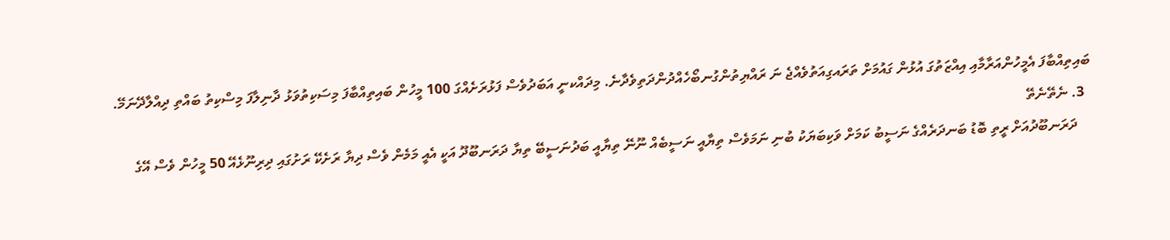ބައިތިއްބާފަ އެމީހުންއަރާމާއި އިއްޒަތުގަ އުޅުން ގައުމަށް ތަރައގިއަތުވެއްޖެ ނަ ރައްޔިތުންގުނބޯހެއްދުންދަތިވެދާނެ. މިދައްކނީ އަބަދުވެސް ފަޅުރަށެއްގަ 100 މީހުން ބައިތިއްބާފަ މިސަކިތުވަޅު ދާނިލާފަ މިސްކިތު ބައްތި ދިއްލާދޭނަމޭ.
  3. ނެތޭނެތޭ
    ދަރަނބޫދުއަށް ރީތި ބޮޑު ބަނދަރެއްގެ ނަސީބު ކަމަށް ވަކިބަޔަކު ބުނި ނަމަވެސް ތިޔާއީ ނަސީބެއް ނޫނޭ ތިޔާއީ ބަދުނަސީބޭ ތިޔާ ދަރަނބޫދޫ އަކީ އެއީ މަމެން ވެސް ދިޔާ ރަށެކޭ ރަށުގައި ދިރިނޫޅެއޭ 50 މީހުން ވެސް އޭގެ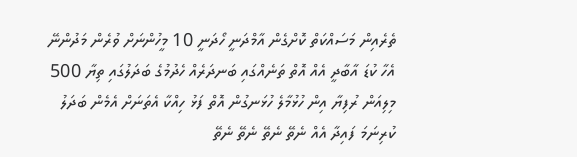ތެރެއިން މަސައްކަތް ކޮށްގެން އާމްދަނީ ހޯދަނީ 10 މީހުންނަށް ވުރެން މަދުންނޭ އެހާ ކުޑަ އާބާދީ އެއް އޮތް ތަނެއްގައި ބަނދަރެއް ހެދުމުގެ ބަދަލުގައި ތިޔާ 500 މިލިއަން ރުފިޔާ އިން ހުޅުމާލެ ހުޅަނގުން އޮތް ފަޅު ހިއްކާ އެތަނަށް އެމެން ބަދަލު ކުރިނަމަ ފައިދާ އެއް ނެތޭ ނެތޭ ނެތޭ ނެތޭ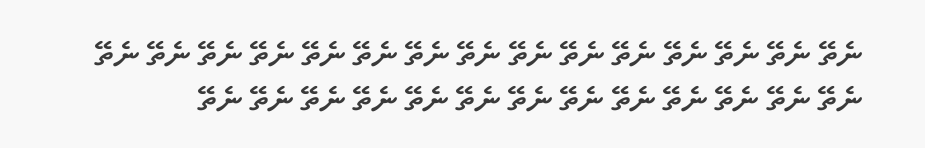ނެތޭ ނެތޭ ނެތޭ ނެތޭ ނެތޭ ނެތޭ ނެތޭ ނެތޭ ނެތޭ ނެތޭ ނެތޭ ނެތޭ ނެތޭ ނެތޭ ނެތޭ ނެތޭ ނެތޭ ނެތޭ ނެތޭ ނެތޭ ނެތޭ ނެތޭ ނެތޭ ނެތޭ ނެތޭ ނެތޭ ނެތޭ ނެތޭ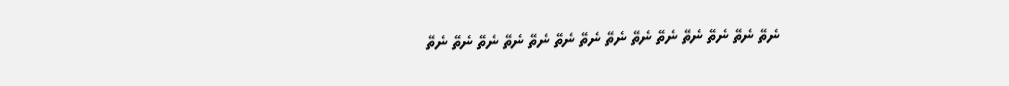ނެތޭ ނެތޭ ނެތޭ ނެތޭ ނެތޭ ނެތޭ ނެތޭ ނެތޭ ނެތޭ ނެތޭ ނެތޭ ނެތޭ ނެތޭ ނެތޭ